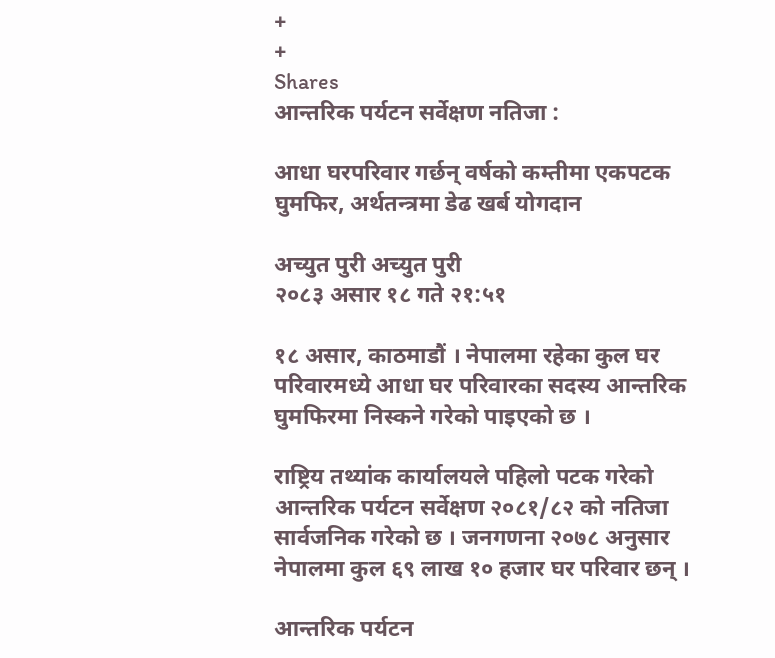+
+
Shares
आन्तरिक पर्यटन सर्वेक्षण नतिजा :

आधा घरपरिवार गर्छन् वर्षको कम्तीमा एकपटक घुमफिर, अर्थतन्त्रमा डेढ खर्ब योगदान

अच्युत पुरी अच्युत पुरी
२०८३ असार १८ गते २१:५१

१८ असार, काठमाडौं । नेपालमा रहेका कुल घर परिवारमध्ये आधा घर परिवारका सदस्य आन्तरिक घुमफिरमा निस्कने गरेको पाइएको छ ।

राष्ट्रिय तथ्यांक कार्यालयले पहिलो पटक गरेको आन्तरिक पर्यटन सर्वेक्षण २०८१/८२ को नतिजा सार्वजनिक गरेको छ । जनगणना २०७८ अनुसार नेपालमा कुल ६९ लाख १० हजार घर परिवार छन् ।

आन्तरिक पर्यटन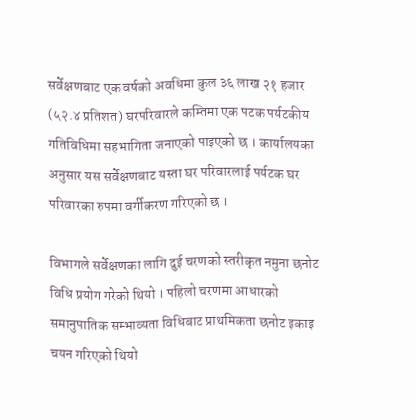सर्वेक्षणबाट एक वर्षको अवधिमा कुल ३६ लाख २१ हजार (५२.४ प्रतिशत) घरपरिवारले कम्तिमा एक पटक पर्यटकीय गतिविधिमा सहभागिता जनाएको पाइएको छ । कार्यालयका अनुसार यस सर्वेक्षणबाट यस्ता घर परिवारलाई पर्यटक घर परिवारका रुपमा वर्गीकरण गरिएको छ ।

विभागले सर्वेक्षणका लागि दुई चरणको स्तरीकृत नमुना छनोट विधि प्रयोग गरेको थियो । पहिलो चरणमा आधारको समानुपातिक सम्भाव्यता विधिबाट प्राथमिकता छनोट इकाइ चयन गरिएको थियो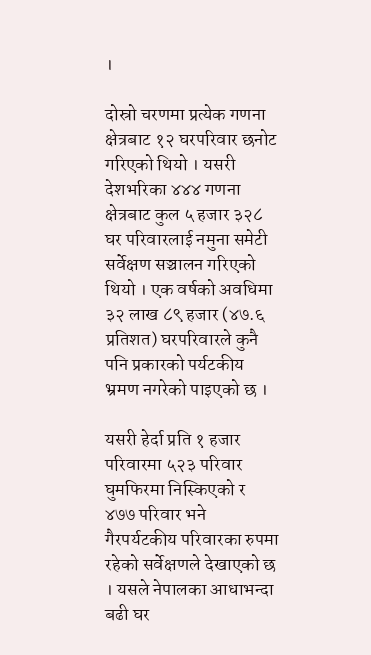।

दोस्रो चरणमा प्रत्येक गणना क्षेत्रबाट १२ घरपरिवार छनोट गरिएको थियो । यसरी देशभरिका ४४४ गणना क्षेत्रबाट कुल ५ हजार ३२८ घर परिवारलाई नमुना समेटी सर्वेक्षण सञ्चालन गरिएको थियो । एक वर्षको अवधिमा ३२ लाख ८९ हजार (४७.६ प्रतिशत) घरपरिवारले कुनै पनि प्रकारको पर्यटकीय भ्रमण नगरेको पाइएको छ ।

यसरी हेर्दा प्रति १ हजार परिवारमा ५२३ परिवार घुमफिरमा निस्किएको र ४७७ परिवार भने गैरपर्यटकीय परिवारका रुपमा रहेको सर्वेक्षणले देखाएको छ । यसले नेपालका आधाभन्दा बढी घर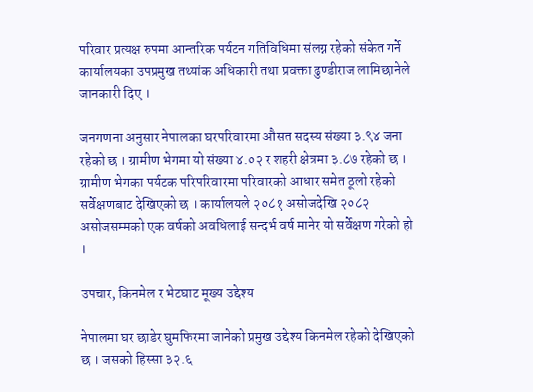परिवार प्रत्यक्ष रुपमा आन्तरिक पर्यटन गतिविधिमा संलग्न रहेको संकेत गर्ने कार्यालयका उपप्रमुख तथ्यांक अधिकारी तथा प्रवक्ता ढुण्डीराज लामिछानेले जानकारी दिए ।

जनगणना अनुसार नेपालका घरपरिवारमा औसत सदस्य संख्या ३.९४ जना रहेको छ । ग्रामीण भेगमा यो संख्या ४.०२ र शहरी क्षेत्रमा ३.८७ रहेको छ । ग्रामीण भेगका पर्यटक परिपरिवारमा परिवारको आधार समेत ठूलो रहेको सर्वेक्षणबाट देखिएको छ । कार्यालयले २०८१ असोजदेखि २०८२ असोजसम्मको एक वर्षको अवधिलाई सन्दर्भ वर्ष मानेर यो सर्वेक्षण गरेको हो ।

उपचार, किनमेल र भेटघाट मूख्य उद्देश्य

नेपालमा घर छाडेर घुमफिरमा जानेको प्रमुख उद्देश्य किनमेल रहेको देखिएको छ । जसको हिस्सा ३२.६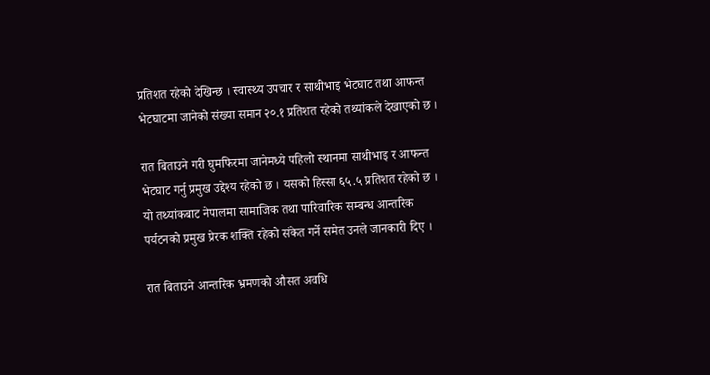प्रतिशत रहेको देखिन्छ । स्वास्थ्य उपचार र साथीभाइ भेटघाट तथा आफन्त भेटघाटमा जानेको संख्या समान २०.१ प्रतिशत रहेको तथ्यांकले देखाएको छ ।

रात बिताउने गरी घुमफिरमा जानेमध्ये पहिलो स्थानमा साथीभाइ र आफन्त भेटघाट गर्नु प्रमुख उद्देश्य रहेको छ । यसको हिस्सा ६५.५ प्रतिशत रहेको छ । यो तथ्यांकबाट नेपालमा सामाजिक तथा पारिवारिक सम्बन्ध आन्तरिक पर्यटनको प्रमुख प्रेरक शक्ति रहेको संकेत गर्ने समेत उनले जानकारी दिए ।

रात बिताउने आन्तरिक भ्रमणको औसत अवधि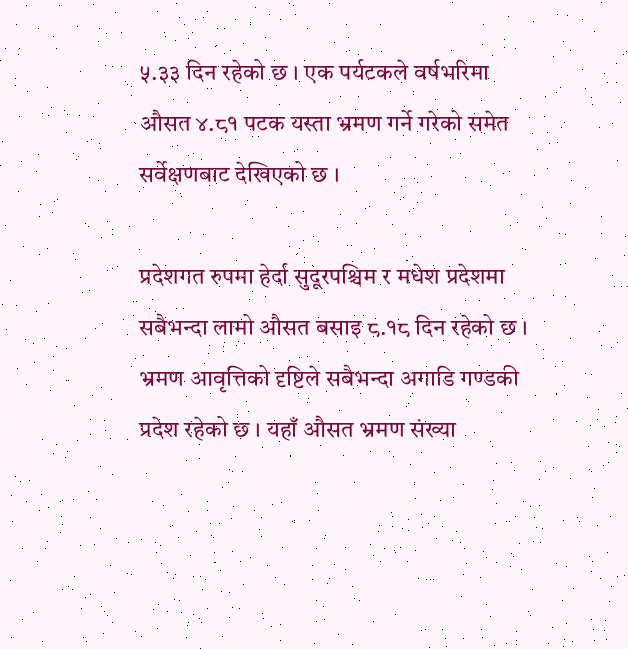५.३३ दिन रहेको छ । एक पर्यटकले वर्षभरिमा औसत ४.८१ पटक यस्ता भ्रमण गर्ने गरेको समेत सर्वेक्षणबाट देखिएको छ ।

प्रदेशगत रुपमा हेर्दा सुदूरपश्चिम र मधेश प्रदेशमा सबैभन्दा लामो औसत बसाइ ८.१८ दिन रहेको छ । भ्रमण आवृत्तिको दृष्टिले सबैभन्दा अगाडि गण्डकी प्रदेश रहेको छ । यहाँ औसत भ्रमण संख्या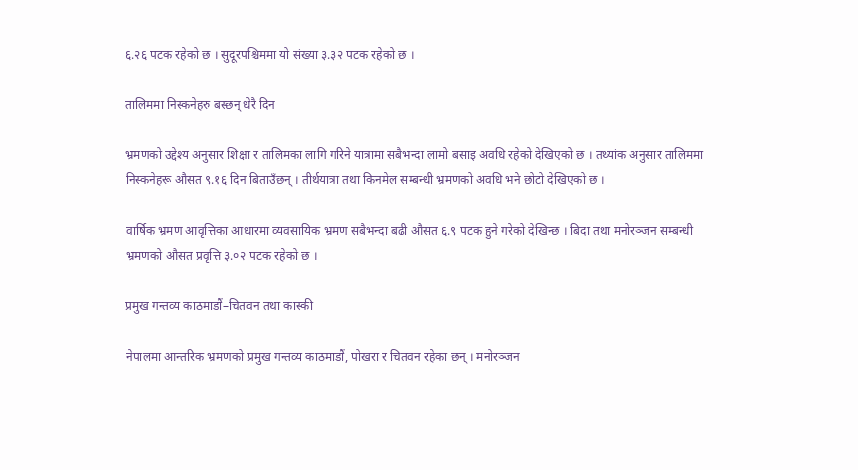६.२६ पटक रहेको छ । सुदूरपश्चिममा यो संख्या ३.३२ पटक रहेको छ ।

तालिममा निस्कनेहरु बस्छन् धेरै दिन

भ्रमणको उद्देश्य अनुसार शिक्षा र तालिमका लागि गरिने यात्रामा सबैभन्दा लामो बसाइ अवधि रहेको देखिएको छ । तथ्यांक अनुसार तालिममा निस्कनेहरू औसत ९.१६ दिन बिताउँछन् । तीर्थयात्रा तथा किनमेल सम्बन्धी भ्रमणको अवधि भने छोटो देखिएको छ ।

वार्षिक भ्रमण आवृत्तिका आधारमा व्यवसायिक भ्रमण सबैभन्दा बढी औसत ६.९ पटक हुने गरेको देखिन्छ । बिदा तथा मनोरञ्जन सम्बन्धी भ्रमणको औसत प्रवृत्ति ३.०२ पटक रहेको छ ।

प्रमुख गन्तव्य काठमाडौं–चितवन तथा कास्की

नेपालमा आन्तरिक भ्रमणको प्रमुख गन्तव्य काठमाडौं, पोखरा र चितवन रहेका छन् । मनोरञ्जन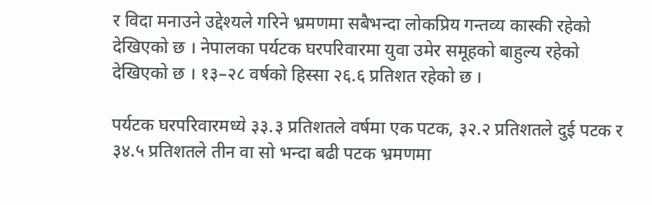र विदा मनाउने उद्देश्यले गरिने भ्रमणमा सबैभन्दा लोकप्रिय गन्तव्य कास्की रहेको देखिएको छ । नेपालका पर्यटक घरपरिवारमा युवा उमेर समूहको बाहुल्य रहेको देखिएको छ । १३–२८ वर्षको हिस्सा २६.६ प्रतिशत रहेको छ ।

पर्यटक घरपरिवारमध्ये ३३.३ प्रतिशतले वर्षमा एक पटक, ३२.२ प्रतिशतले दुई पटक र ३४.५ प्रतिशतले तीन वा सो भन्दा बढी पटक भ्रमणमा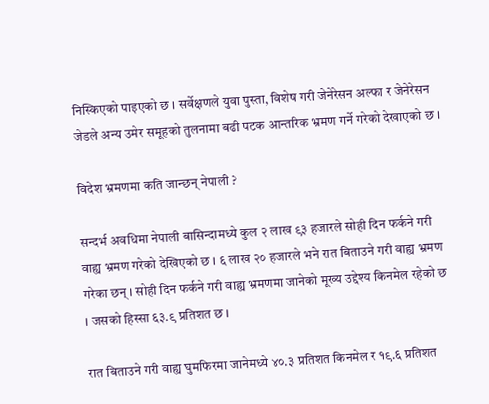निस्किएको पाइएको छ । सर्वेक्षणले युवा पुस्ता, विशेष गरी जेनेरेसन अल्फा र जेनेरेसन जेडले अन्य उमेर समूहको तुलनामा बढी पटक आन्तरिक भ्रमण गर्ने गरेको देखाएको छ ।

विदेश भ्रमणमा कति जान्छन् नेपाली ?

सन्दर्भ अवधिमा नेपाली बासिन्दामध्ये कुल २ लाख ९३ हजारले सोही दिन फर्कने गरी वाह्य भ्रमण गरेको देखिएको छ । ६ लाख २० हजारले भने रात बिताउने गरी वाह्य भ्रमण गरेका छन् । सोही दिन फर्कने गरी वाह्य भ्रमणमा जानेको मूख्य उद्देश्य किनमेल रहेको छ । जसको हिस्सा ६३.९ प्रतिशत छ ।

रात बिताउने गरी वाह्य घुमफिरमा जानेमध्ये ४०.३ प्रतिशत किनमेल र १९.६ प्रतिशत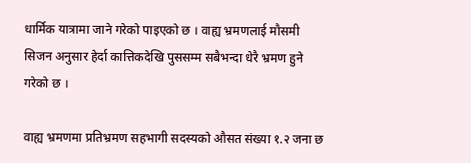धार्मिक यात्रामा जाने गरेको पाइएको छ । वाह्य भ्रमणलाई मौसमी सिजन अनुसार हेर्दा कात्तिकदेखि पुससम्म सबैभन्दा धेरै भ्रमण हुने गरेको छ ।

वाह्य भ्रमणमा प्रतिभ्रमण सहभागी सदस्यको औसत संख्या १.२ जना छ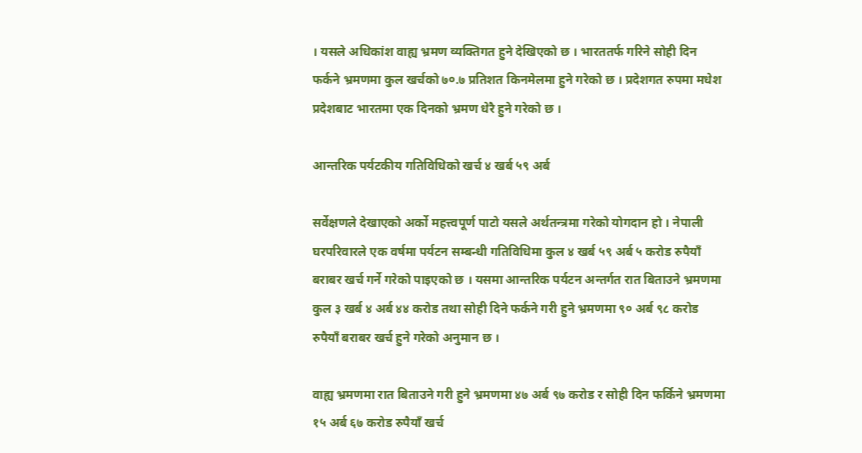। यसले अधिकांश वाह्य भ्रमण व्यक्तिगत हुने देखिएको छ । भारततर्फ गरिने सोही दिन फर्कने भ्रमणमा कुल खर्चको ७०.७ प्रतिशत किनमेलमा हुने गरेको छ । प्रदेशगत रुपमा मधेश प्रदेशबाट भारतमा एक दिनको भ्रमण धेरै हुने गरेको छ ।

आन्तरिक पर्यटकीय गतिविधिको खर्च ४ खर्ब ५९ अर्ब

सर्वेक्षणले देखाएको अर्को महत्त्वपूर्ण पाटो यसले अर्थतन्त्रमा गरेको योगदान हो । नेपाली घरपरिवारले एक वर्षमा पर्यटन सम्बन्धी गतिविधिमा कुल ४ खर्ब ५९ अर्ब ५ करोड रुपैयाँ बराबर खर्च गर्ने गरेको पाइएको छ । यसमा आन्तरिक पर्यटन अन्तर्गत रात बिताउने भ्रमणमा कुल ३ खर्ब ४ अर्ब ४४ करोड तथा सोही दिने फर्कने गरी हुने भ्रमणमा ९० अर्ब ९८ करोड रुपैयाँ बराबर खर्च हुने गरेको अनुमान छ ।

वाह्य भ्रमणमा रात बिताउने गरी हुने भ्रमणमा ४७ अर्ब ९७ करोड र सोही दिन फर्किने भ्रमणमा १५ अर्ब ६७ करोड रुपैयाँ खर्च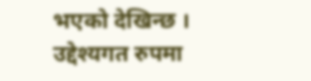भएको देखिन्छ । उद्देश्यगत रुपमा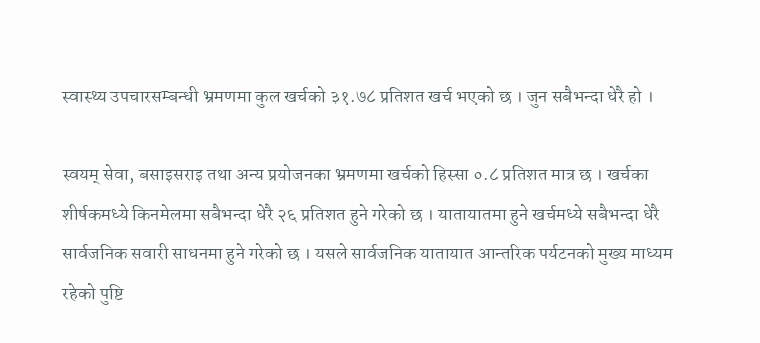स्वास्थ्य उपचारसम्बन्धी भ्रमणमा कुल खर्चको ३१.७८ प्रतिशत खर्च भएको छ । जुन सबैभन्दा धेरै हो ।

स्वयम् सेवा, बसाइसराइ तथा अन्य प्रयोजनका भ्रमणमा खर्चको हिस्सा ०.८ प्रतिशत मात्र छ । खर्चका शीर्षकमध्ये किनमेलमा सबैभन्दा धेरै २६ प्रतिशत हुने गरेको छ । यातायातमा हुने खर्चमध्ये सबैभन्दा धेरै सार्वजनिक सवारी साधनमा हुने गरेको छ । यसले सार्वजनिक यातायात आन्तरिक पर्यटनको मुख्य माध्यम रहेको पुष्टि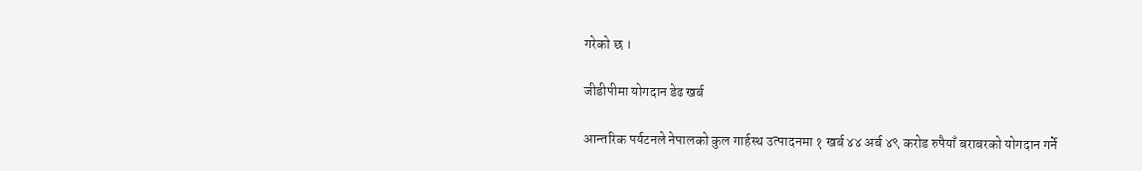गरेको छ ।

जीडीपीमा योगदान डेढ खर्ब

आन्तरिक पर्यटनले नेपालको कुल गार्हस्थ उत्पादनमा १ खर्ब ४४ अर्ब ४९ करोड रुपैयाँ बराबरको योगदान गर्ने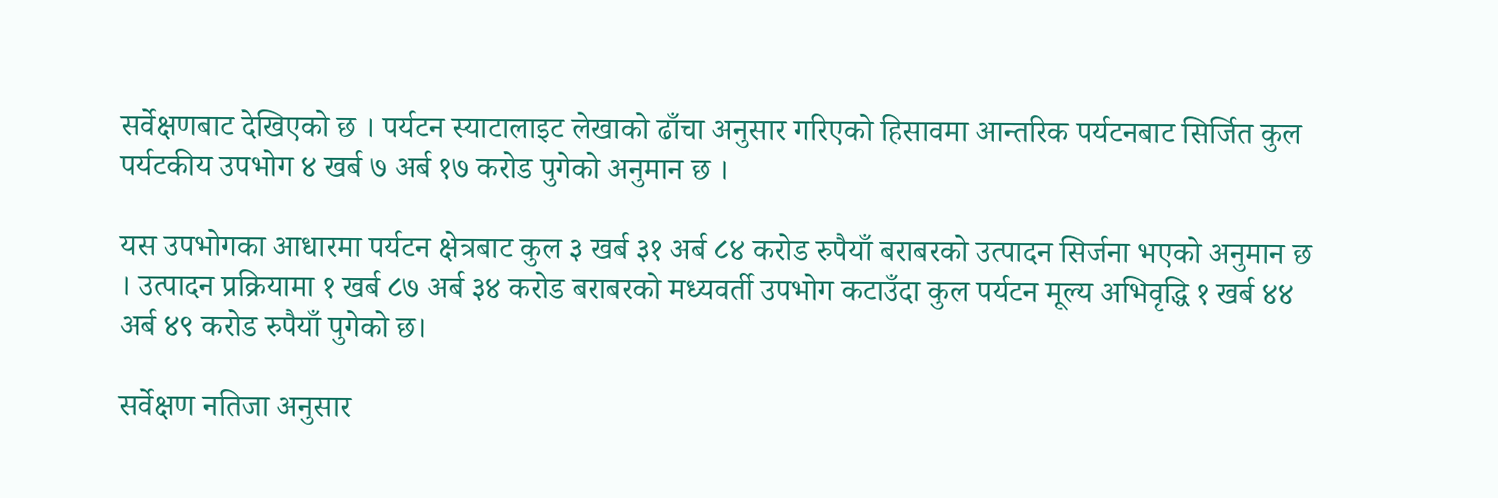सर्वेक्षणबाट देखिएको छ । पर्यटन स्याटालाइट लेखाको ढाँचा अनुसार गरिएको हिसावमा आन्तरिक पर्यटनबाट सिर्जित कुल पर्यटकीय उपभोग ४ खर्ब ७ अर्ब १७ करोड पुगेको अनुमान छ ।

यस उपभोगका आधारमा पर्यटन क्षेत्रबाट कुल ३ खर्ब ३१ अर्ब ८४ करोड रुपैयाँ बराबरको उत्पादन सिर्जना भएको अनुमान छ । उत्पादन प्रक्रियामा १ खर्ब ८७ अर्ब ३४ करोड बराबरको मध्यवर्ती उपभोग कटाउँदा कुल पर्यटन मूल्य अभिवृद्धि १ खर्ब ४४ अर्ब ४९ करोड रुपैयाँ पुगेको छ।

सर्वेक्षण नतिजा अनुसार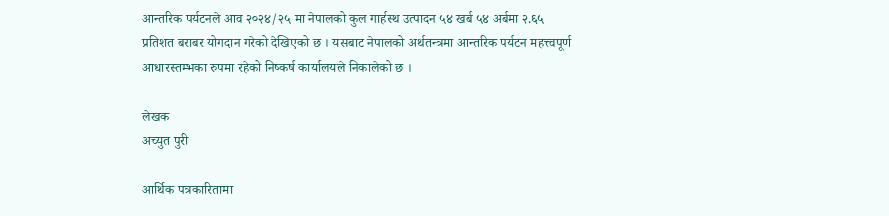आन्तरिक पर्यटनले आव २०२४/२५ मा नेपालको कुल गार्हस्थ उत्पादन ५४ खर्ब ५४ अर्बमा २.६५ प्रतिशत बराबर योगदान गरेको देखिएको छ । यसबाट नेपालको अर्थतन्त्रमा आन्तरिक पर्यटन महत्त्वपूर्ण आधारस्तम्भका रुपमा रहेको निष्कर्ष कार्यालयले निकालेको छ ।

लेखक
अच्युत पुरी

आर्थिक पत्रकारितामा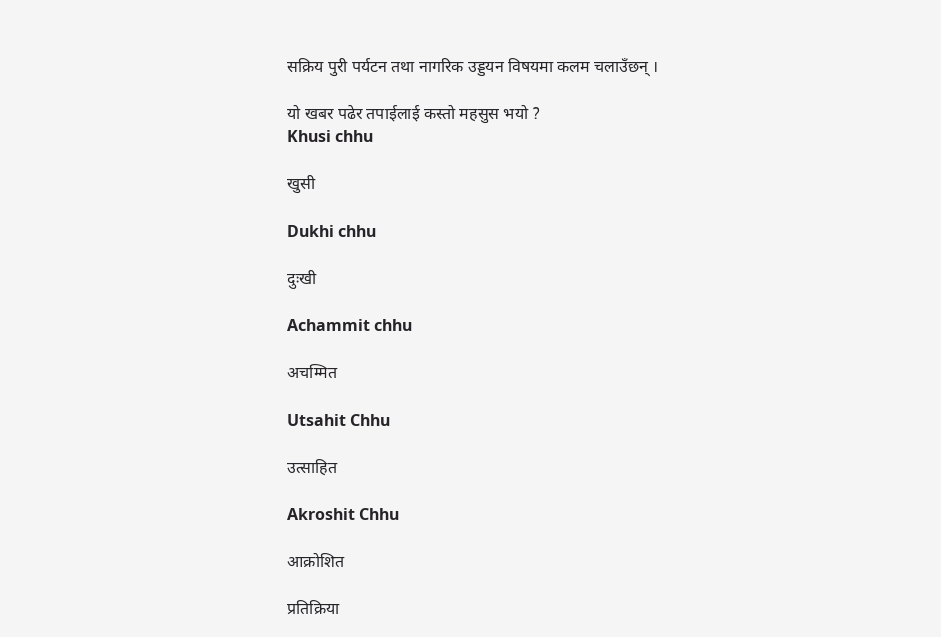सक्रिय पुरी पर्यटन तथा नागरिक उड्डयन विषयमा कलम चलाउँछन् ।

यो खबर पढेर तपाईलाई कस्तो महसुस भयो ?
Khusi chhu

खुसी

Dukhi chhu

दुःखी

Achammit chhu

अचम्मित

Utsahit Chhu

उत्साहित

Akroshit Chhu

आक्रोशित

प्रतिक्रिया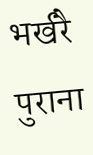भर्खरै पुराना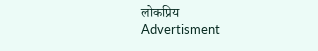लोकप्रिय
Advertisment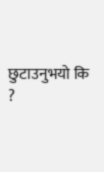छुटाउनुभयो कि ?